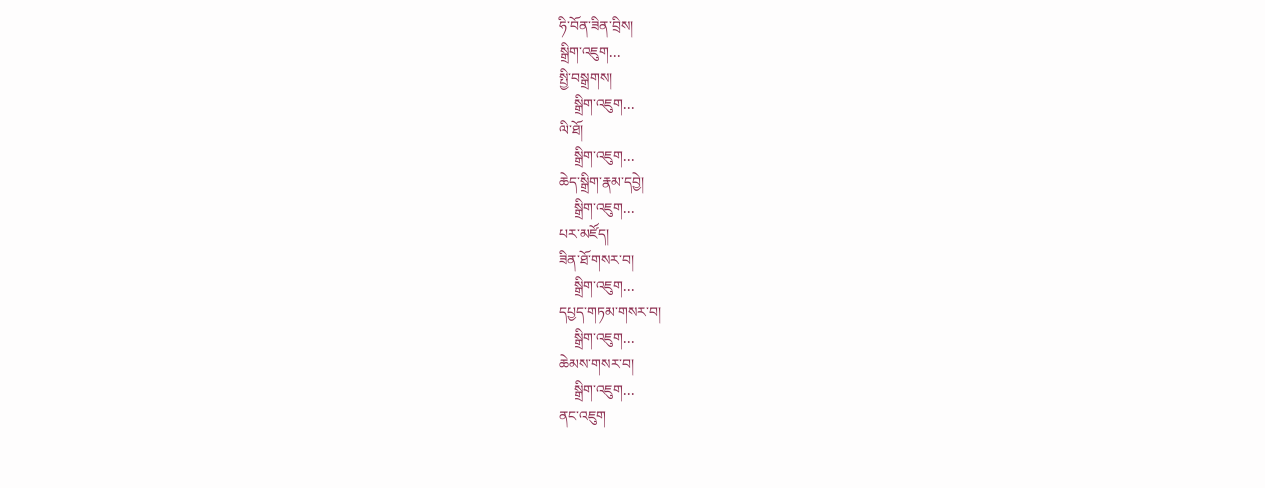ཧི་བོན་ཟིན་བྲིས།
སྒྲིག་འཇུག...
སྤྱི་བསྒྲགས།
    སྒྲིག་འཇུག...
ལི་ཐོ།
    སྒྲིག་འཇུག...
ཆེད་སྒྲིག་རྣམ་དབྱེ།
    སྒྲིག་འཇུག...
པར་མཛོད།
ཟིན་ཐོ་གསར་བ།
    སྒྲིག་འཇུག...
དཔྱད་གཏམ་གསར་བ།
    སྒྲིག་འཇུག...
ཆེམས་གསར་བ།
    སྒྲིག་འཇུག...
ནང་འཇུག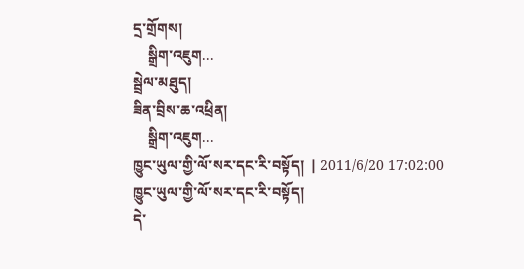དྲ་གྲོགས།
    སྒྲིག་འཇུག...
སྦྲེལ་མཐུད།
ཟིན་བྲིས་ཆ་འཕྲིན།
    སྒྲིག་འཇུག...
ཁྱུང་ཡུལ་གྱི་ལོ་སར་དང་རི་བསྟོད།  | 2011/6/20 17:02:00
ཁྱུང་ཡུལ་གྱི་ལོ་སར་དང་རི་བསྟོད།
དེ་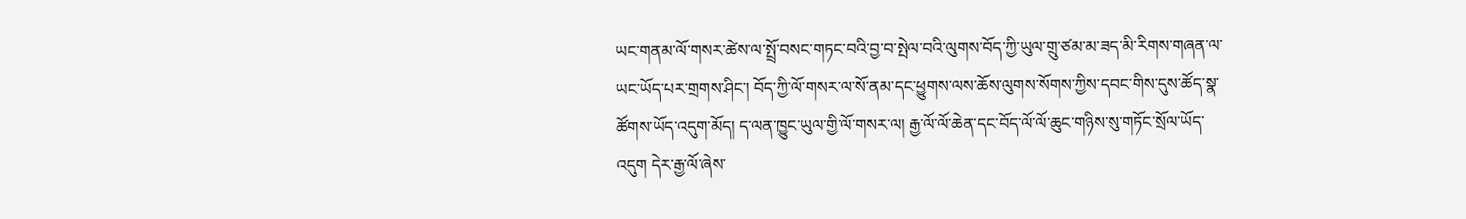ཡང་གནམ་ལོ་གསར་ཚེས་ལ་སྤྲོ་བསང་གཏང་བའི་བྱ་བ་སྤེལ་བའི་ལུགས་བོད་ཀྱི་ཡུལ་གྲུ་ཙམ་མ་ཟད་མི་རིགས་གཞན་ལ་ཡང་ཡོད་པར་གྲགས་ཤིང་། བོད་ཀྱི་ལོ་གསར་ལ་སོ་ནམ་དང་ཕྱུགས་ལས་ཆོས་ལུགས་སོགས་ཀྱིས་དབང་གིས་དུས་ཚོད་སྣ་ཚོགས་ཡོད་འདུག་མོད། ད་ལན་ཁྱུང་ཡུལ་གྱི་ལོ་གསར་ལ། རྒྱ་ལོ་ལོ་ཆེན་དང་བོད་ལོ་ལོ་ཆུང་གཉིས་སུ་གཏོང་སྲོལ་ཡོད་འདུག དེར་རྒྱ་ལོ་ཞེས་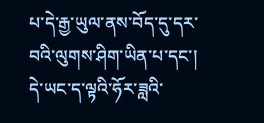པ་དེ་རྒྱ་ཡུལ་ནས་བོད་དུ་དར་བའི་ལུགས་ཤིག་ཡིན་པ་དང་། དེ་ཡང་ད་ལྟའི་ཧོར་ཟླའི་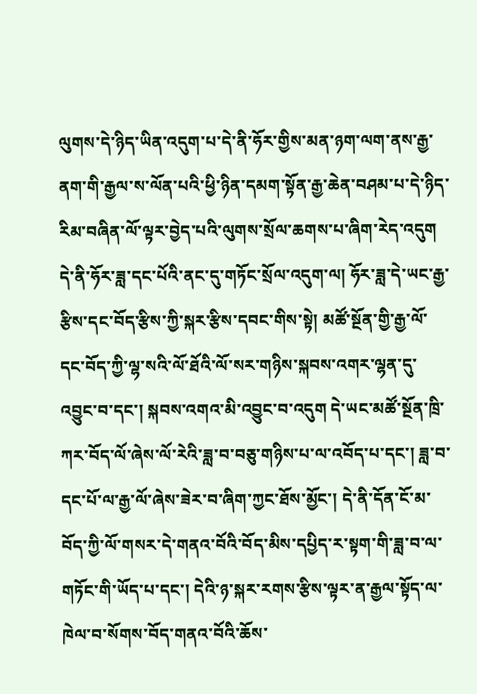ལུགས་དེ་ཉིད་ཡིན་འདུག་པ་དེ་ནི་ཧོར་གྱིས་མན་ཉག་ལག་ནས་རྒྱ་ནག་གི་རྒྱལ་ས་ལོན་པའི་ཕྱི་ཉིན་དམག་སྟོན་རྒྱ་ཆེན་བཤམ་པ་དེ་ཉིད་རིམ་བཞིན་ལོ་ལྟར་བྱེད་པའི་ལུགས་སྲོལ་ཆགས་པ་ཞིག་རེད་འདུག དེ་ནི་ཧོར་ཟླ་དང་པོའི་ནང་དུ་གཏོང་སྲོལ་འདུག་ལ། ཧོར་ཟླ་དེ་ཡང་རྒྱ་རྩིས་དང་བོད་རྩིས་ཀྱི་སྐར་རྩིས་དབང་གིས་སྟེ། མཚོ་སྔོན་གྱི་རྒྱ་ལོ་དང་བོད་ཀྱི་ལྷ་སའི་ལོ་ཐོའི་ལོ་སར་གཉིས་སྐབས་འགར་ལྷན་དུ་འབྱུང་བ་དང་། སྐབས་འགའ་མི་འབྱུང་བ་འདུག དེ་ཡང་མཚོ་སྔོན་ཁྲི་ཀར་བོད་ལོ་ཞེས་ལོ་རེའི་ཟླ་བ་བཅུ་གཉིས་པ་ལ་འབོད་པ་དང་། ཟླ་བ་དང་པོ་ལ་རྒྱ་ལོ་ཞེས་ཟེར་བ་ཞིག་ཀྱང་ཐོས་མྱོང་། དེ་ནི་དོན་ངོ་མ་བོད་ཀྱི་ལོ་གསར་དེ་གནའ་བོའི་བོད་མིས་དཔྱིད་ར་སྟག་གི་ཟླ་བ་ལ་གཏོང་གི་ཡོད་པ་དང་། དེའི་ཉ་སྐར་རགས་རྩིས་ལྟར་ན་རྒྱལ་སྟོད་ལ་ཁེལ་བ་སོགས་བོད་གནའ་བོའི་ཆོས་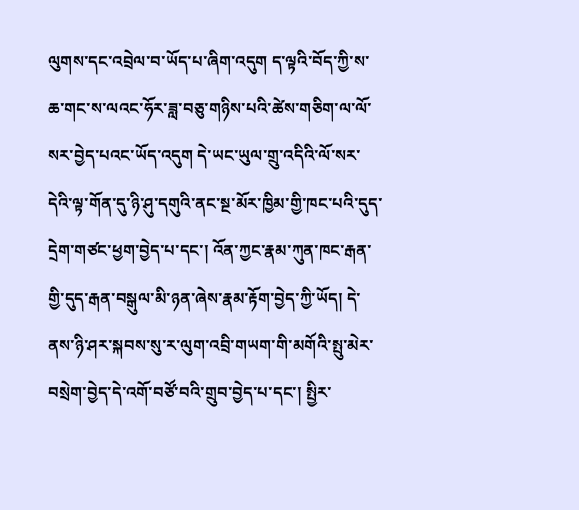ལུགས་དང་འབྲེལ་བ་ཡོད་པ་ཞིག་འདུག ད་ལྟའི་བོད་ཀྱི་ས་ཆ་གང་ས་ལའང་ཧོར་ཟླ་བཅུ་གཉིས་པའི་ཚེས་གཅིག་ལ་ལོ་སར་བྱེད་པའང་ཡོད་འདུག དེ་ཡང་ཡུལ་གྲུ་འདིའི་ལོ་སར་དེའི་ལྟ་གོན་དུ་ཉི་ཤུ་དགུའི་ནང་སྔ་མོར་ཁྱིམ་གྱི་ཁང་པའི་དུད་དྲེག་གཙང་ཕྱག་བྱེད་པ་དང་། འོན་ཀྱང་རྣམ་ཀུན་ཁང་རྒན་གྱི་དུད་རྒན་བསྒུལ་མི་ཉན་ཞེས་རྣམ་རྟོག་བྱེད་ཀྱི་ཡོད། དེ་ནས་ཉི་ཤར་སྐབས་སུ་ར་ལུག་འབྲི་གཡག་གི་མགོའི་སྤུ་མེར་བསྲེག་བྱེད་དེ་འགོ་བཙོ་བའི་གྲུབ་བྱེད་པ་དང་། སྤྱིར་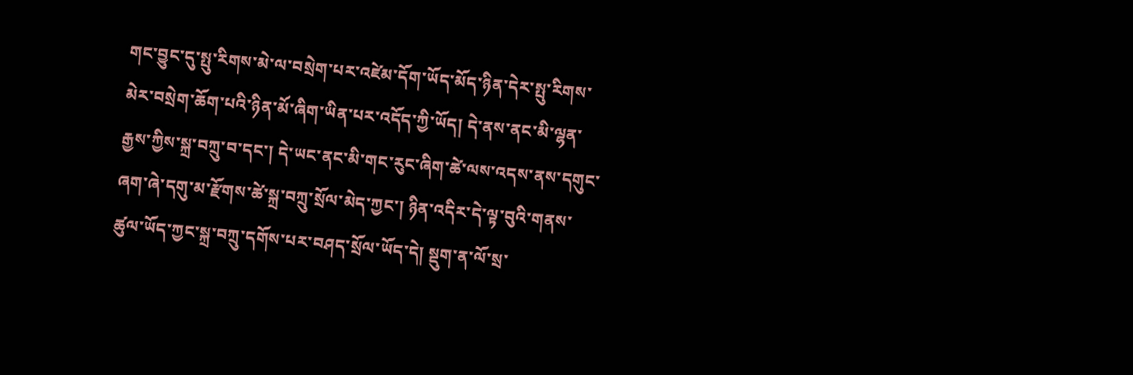གང་བྱུང་དུ་སྤུ་རིགས་མེ་ལ་བསྲེག་པར་འཛེམ་དོག་ཡོད་མོད་ཉིན་དེར་སྤུ་རིགས་མེར་བསྲེག་ཆོག་པའི་ཉིན་མོ་ཞིག་ཡིན་པར་འདོད་ཀྱི་ཡོད། དེ་ནས་ནང་མི་ལྷན་རྒྱས་ཀྱིས་སྐྲ་བཀྲུ་བ་དང་། དེ་ཡང་ནང་མི་གང་རུང་ཞིག་ཚེ་ལས་འདས་ནས་དགུང་ཞག་ཞེ་དགུ་མ་རྫོགས་ཚེ་སྐྲ་བཀྲུ་སྲོལ་མེད་ཀྱང་། ཉིན་འདིར་དེ་ལྟ་བུའི་གནས་ཚུལ་ཡོད་ཀྱང་སྐྲ་བཀྲུ་དགོས་པར་བཤད་སྲོལ་ཡོད་དེ། སྡུག་ན་ལོ་སྲ་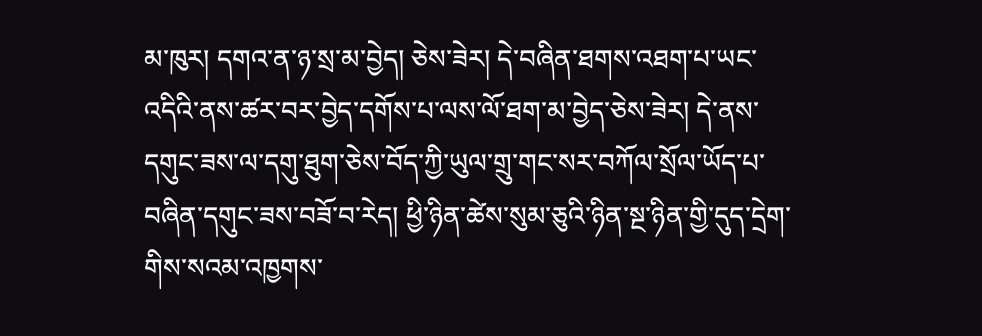མ་ཁུར། དགའ་ན་ཉ་སྲ་མ་བྱེད། ཅེས་ཟེར། དེ་བཞིན་ཐགས་འཐག་པ་ཡང་འདིའི་ནས་ཚར་བར་བྱེད་དགོས་པ་ལས་ལོ་ཐག་མ་བྱེད་ཅེས་ཟེར། དེ་ནས་དགུང་ཟས་ལ་དགུ་ཐུག་ཅེས་བོད་ཀྱི་ཡུལ་གྲུ་གང་སར་བཀོལ་སྲོལ་ཡོད་པ་བཞིན་དགུང་ཟས་བཟོ་བ་རེད། ཕྱི་ཉིན་ཚེས་སུམ་ཅུའི་ཉིན་སྔ་ཉིན་གྱི་དུད་དྲེག་གིས་སའམ་འཁྱགས་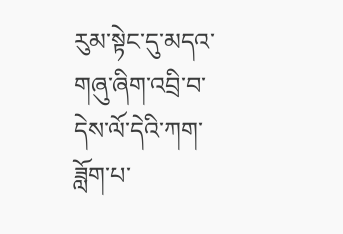རུམ་སྟེང་དུ་མདའ་གཞུ་ཞིག་འབྲི་བ་དེས་ལོ་དེའི་ཀག་ཟློག་པ་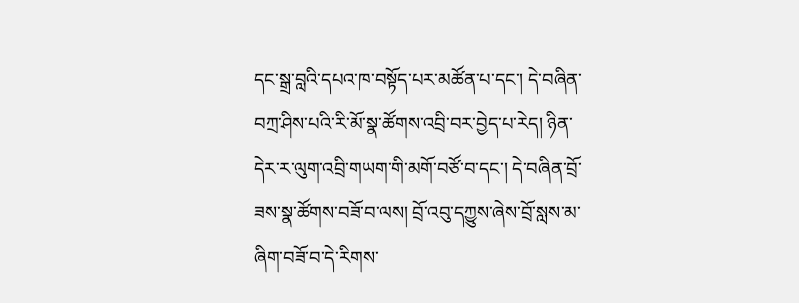དང་སྒྲ་བླའི་དཔའ་ཁ་བསྟོད་པར་མཚོན་པ་དང་། དེ་བཞིན་བཀྲ་ཤིས་པའི་རི་མོ་སྣ་ཚོགས་འབྲི་བར་བྱེད་པ་རེད། ཉིན་དེར་ར་ལུག་འབྲི་གཡག་གི་མགོ་བཙོ་བ་དང་། དེ་བཞིན་བྲོ་ཟས་སྣ་ཚོགས་བཟོ་བ་ལས། བྲོ་འབུ་དཀྱུས་ཞེས་བྲོ་སླས་མ་ཞིག་བཟོ་བ་དེ་རིགས་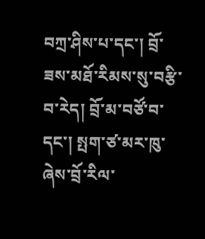བཀྲ་ཤིས་པ་དང་། བྲོ་ཟས་མཐོ་རིམས་སུ་བརྩི་བ་རེད། བྲོ་མ་བཙོ་བ་དང་། སྤག་ཙ་མར་ཁུ་ཞེས་བྲོ་རིལ་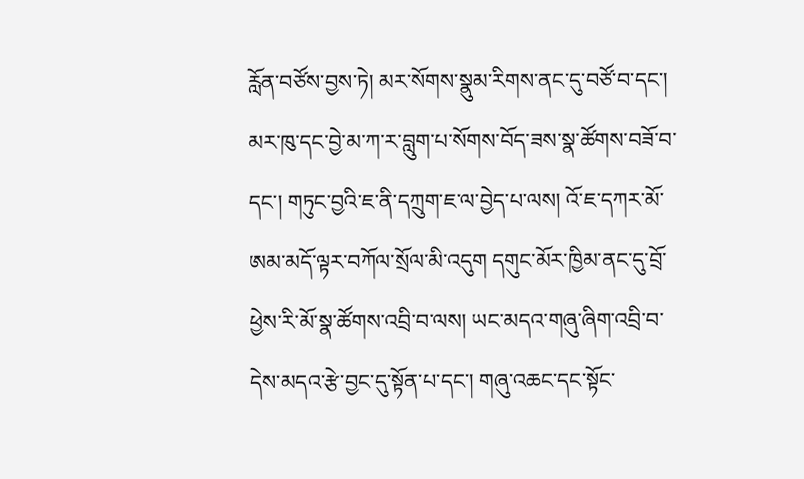རློན་བཙོས་བྱས་ཏེ། མར་སོགས་སྣུམ་རིགས་ནང་དུ་བཙོ་བ་དང་། མར་ཁུ་དང་བྱེ་མ་ཀ་ར་བླུག་པ་སོགས་བོད་ཟས་སྣ་ཚོགས་བཟོ་བ་དང་། གཏུང་བྱའི་ཇ་ནི་དཀྲུག་ཇ་ལ་བྱེད་པ་ལས། འོ་ཇ་དཀར་མོ་ཨམ་མདོ་ལྟར་བཀོལ་སྲོལ་མི་འདུག དགུང་མོར་ཁྱིམ་ནང་དུ་བྲོ་ཕྱེས་རི་མོ་སྣ་ཚོགས་འབྲི་བ་ལས། ཡང་མདའ་གཞུ་ཞིག་འབྲི་བ་དེས་མདའ་རྩེ་བྱང་དུ་སྟོན་པ་དང་། གཞུ་འཆང་དང་སྟོང་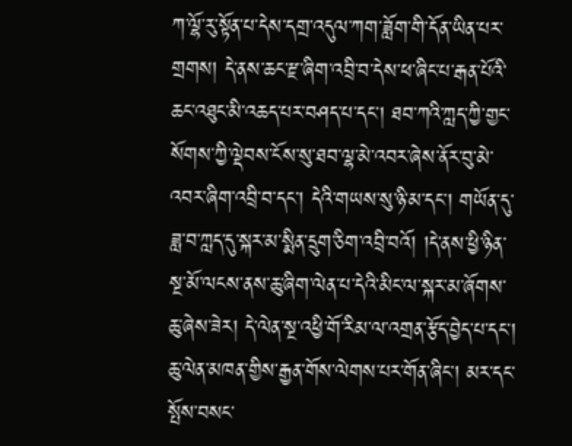ཀ་ལྷོ་རུ་སྟོན་པ་དེས་དགྲ་འདུལ་ཀག་ཟློག་གི་དོན་ཡིན་པར་གྲགས། དེ་ནས་ཆང་རྫ་ཞིག་འབྲི་བ་དེས་ཕ་ཞིང་པ་རྒན་པོའི་ཆང་འཐུང་མི་འཆད་པར་བཤད་པ་དང་། ཐབ་ཀའི་ཀླད་ཀྱི་གྱང་སོགས་ཀྱི་ལྡེབས་ངོས་སུ་ཐབ་ལྷ་མེ་འབར་ཞེས་ནོར་བུ་མེ་འབར་ཞིག་འབྲི་བ་དང་། དེའི་གཡས་སུ་ཉི་མ་དང་། གཡོན་དུ་ཟླ་བ་ཀླད་དུ་སྐར་མ་སྨིན་དྲུག་ཅིག་འབྲི་བའོ། །དེ་ནས་ཕྱི་ཉིན་སྔ་མོ་ལངས་ནས་ཆུ་ཞིག་ལེན་པ་དེའི་མིང་ལ་སྐར་མ་ཞོགས་ཆུ་ཞེས་ཟེར། དེ་ལེན་སྔ་འཕྱི་གོ་རིམ་ལ་འགྲན་རྩོད་བྱེད་པ་དང་། ཆུ་ལེན་མཁན་གྱིས་རྒྱན་གོས་ལེགས་པར་གོན་ཞིང་། མར་དང་སྤོས་བསང་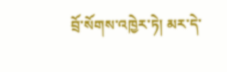བྲོ་སོགས་འཁྱེར་ཏེ། མར་དེ་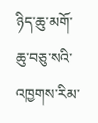ཉིད་ཆུ་མགོ་ཆུ་བཅུ་སའི་འཁྱགས་རིམ་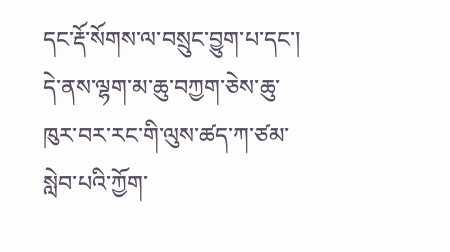དང་རྡོ་སོགས་ལ་བསྲུང་བྱུག་པ་དང་། དེ་ནས་ལྷག་མ་ཆུ་བཀྱག་ཅེས་ཆུ་ཁུར་བར་རང་གི་ལུས་ཚད་ཀ་ཙམ་སླེབ་པའི་ཀྱོག་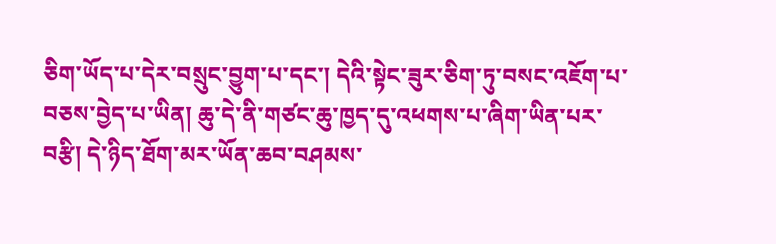ཅིག་ཡོད་པ་དེར་བསྲུང་བྱུག་པ་དང་། དེའི་སྟེང་ཟུར་ཅིག་ཏུ་བསང་འཇོག་པ་བཅས་བྱེད་པ་ཡིན། ཆུ་དེ་ནི་གཙང་ཆུ་ཁྱད་དུ་འཕགས་པ་ཞིག་ཡིན་པར་བརྩི། དེ་ཉིད་ཐོག་མར་ཡོན་ཆབ་བཤམས་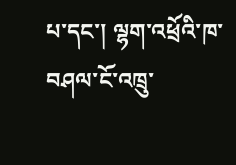པ་དང་། ལྷག་འཕྲོའི་ཁ་བཤལ་ངོ་འཁྲུ་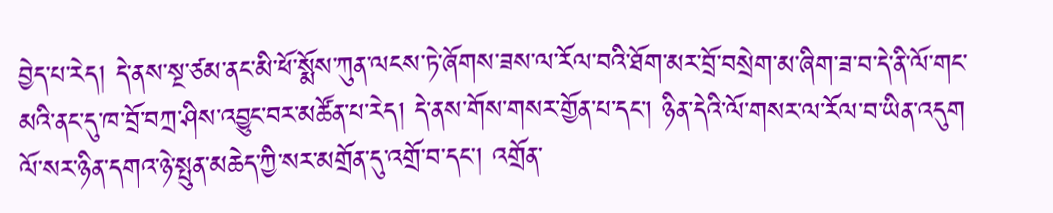བྱེད་པ་རེད། དེ་ནས་སྔ་ཙམ་ནང་མི་ཕོ་སྨོས་ཀུན་ལངས་ཏེ་ཞོགས་ཟས་ལ་རོལ་བའི་ཐོག་མར་བྲོ་བསྲེག་མ་ཞིག་ཟ་བ་དེ་ནི་ལོ་གང་མའི་ནང་དུ་ཁ་བྲོ་བཀྲ་ཤིས་འབྱུང་བར་མཚོན་པ་རེད། དེ་ནས་གོས་གསར་གྱོན་པ་དང་། ཉིན་དེའི་ལོ་གསར་ལ་རོལ་བ་ཡིན་འདུག ལོ་སར་ཉིན་དགའ་ཉེ་སྤུན་མཆེད་ཀྱི་སར་མགྲོན་དུ་འགྲོ་བ་དང་། འགྲོན་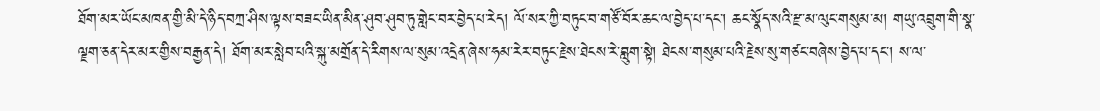ཐོག་མར་ཡོང་མཁན་གྱི་མི་དེ་ཉིད་བཀྲ་ཤིས་ལྟས་བཟང་ཡིན་མིན་ཤུབ་ཤུབ་ཏུ་གླེང་བར་བྱེད་པ་རེད། ལོ་སར་ཀྱི་བཏུང་བ་གཙོ་བོར་ཆང་ལ་བྱེད་པ་དང་། ཆང་སྣོད་སའི་རྫ་མ་ལུང་གསུམ་མ། གཡུ་འབྲུག་གི་སྣ་ལྗག་ཅན་དེར་མར་གྱིས་བརྒྱན་དེ། ཐོག་མར་སླེབ་པའི་སྐུ་མགྲོན་དེ་རིགས་ལ་སུམ་འདྲེན་ཞེས་ཧམ་རེར་བཏུང་རྗེས་ཐེངས་རེ་བླུག་སྟེ། ཐེངས་གསུམ་པའི་རྗེས་སུ་གཙང་བཞེས་བྱེད་པ་དང་། ས་ལ་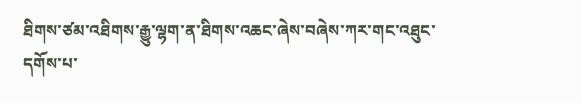ཐིགས་ཙམ་འཐིགས་རྒྱུ་ལྷག་ན་ཐིགས་འཆང་ཞེས་བཞེས་ཀར་གང་འཐུང་དགོས་པ་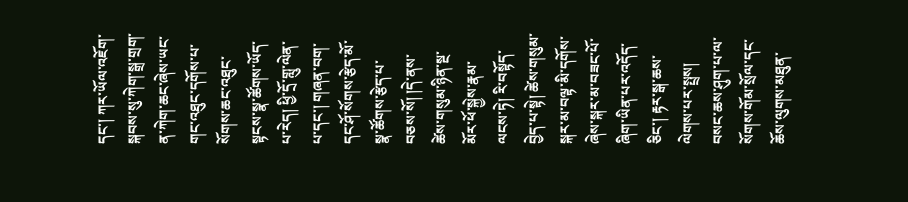དང་། ཀར་ཡོལ་འཇོག་སྐབས་སུ་ཀེག་སྒྲ་གྲག་ན་ཀེག་ཆང་ཞེས་ཡང་གང་འཐུང་དགོས་པ་སོགས་ཆང་འཐུང་སྟངས་སྣ་ཚོགས་ཡོད་པ་རེད། ཕྱི་དྲོ་གླུ་ལེན་པ་དང་། གཞན་བག་དང་ཤོ་སོགས་རྩེད་མོ་སྣ་ཚོགས་རྩེད་པ་བཅས་སོ། །དེ་ནས་ཚེས་གསུམ་ཉིན་སྔ་མོར་ཕོ་སྐྱེས་རྣམ་ལངས་ཏེ། རི་བསྟོད་བྱེད་པ་སྟེ། ཚེས་གསུམ་སྐར་མ་བལྟ་མི་དགོས་ཞེས་སྐར་མ་བཟང་པོ་ཞིག་ཡིན་པར་འདོད་ཅིང་། རྟར་སྒ་ཆས་ལེགས་པར་སྤྲས། བསང་ཆས་ཤུག་པ་ལ་སོགས་གོམ་སྲོལ་དང་ཆོས་ལུགས་མཐུན་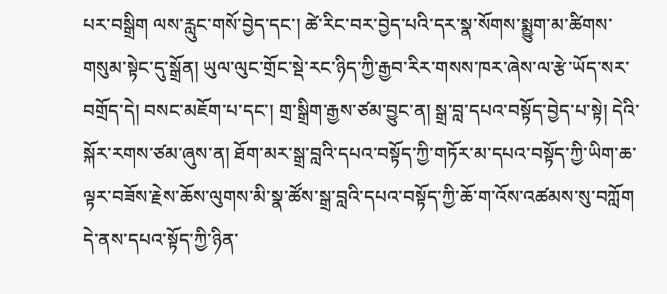པར་བསྒྲིག ལས་རླུང་གསོ་བྱེད་དང་། ཚེ་རིང་བར་བྱེད་པའི་དར་སྣ་སོགས་སྨྱུག་མ་ཚིགས་གསུམ་སྟེང་དུ་སྒྲོན། ཡུལ་ལུང་གྲོང་སྡེ་རང་ཉིད་ཀྱི་རྒྱབ་རིར་གསས་ཁར་ཞེས་ལ་རྩེ་ཡོད་སར་བགྲོད་དེ། བསང་མཇོག་པ་དང་། གྲ་སྒྲིག་རྒྱས་ཙམ་བྱུང་ན། སྒྲ་བླ་དཔའ་བསྟོད་བྱེད་པ་སྟེ། དེའི་སྐོར་རགས་ཙམ་ཞུས་ན། ཐོག་མར་སྒྲ་བླའི་དཔའ་བསྟོད་ཀྱི་གཏོར་མ་དཔའ་བསྟོད་ཀྱི་ཡིག་ཆ་ལྟར་བཟོས་རྗེས་ཆོས་ལུགས་མི་སྣ་ཚོས་སྒྲ་བླའི་དཔའ་བསྟོད་ཀྱི་ཆོ་ག་འོས་འཚམས་སུ་བཀློག དེ་ནས་དཔའ་སྟོད་ཀྱི་ཉིན་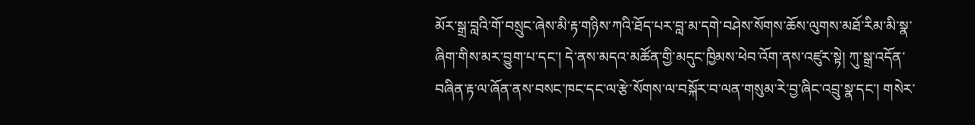མོར་སྒྲ་བླའི་གོ་བསྲུང་ཞེས་མི་རྟ་གཉིས་ཀའི་ཐོད་པར་བླ་མ་དགེ་བཤེས་སོགས་ཆོས་ལུགས་མཐོ་རིམ་མི་སྣ་ཞིག་གིས་མར་བྱུག་པ་དང་། དེ་ནས་མདའ་མཚོན་གྱི་མདུང་ཁྱིམས་ཕེབ་འོག་ནས་འཛུར་སྟེ། ཀུ་སྒྲ་འདོན་བཞིན་རྟ་ལ་ཞོན་ནས་བསང་ཁང་དང་ལ་རྩེ་སོགས་ལ་བསྐོར་བ་ལན་གསུམ་རེ་བྱ་ཞིང་འབྲུ་སྣ་དང་། གསེར་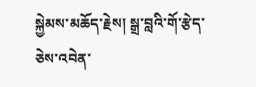སྐྱེམས་མཆོད་རྗེས། སྒྲ་བླའི་གོ་རྩེད་ཅེས་འབེན་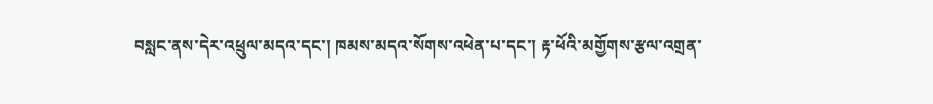བསླང་ནས་དེར་འཕྲུལ་མདའ་དང་། ཁམས་མདའ་སོགས་འཕེན་པ་དང་། རྟ་ཕོའི་མགྱོགས་རྩལ་འགྲན་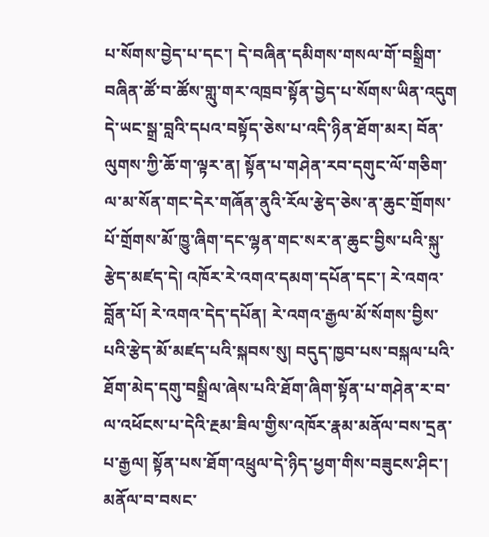པ་སོགས་བྱེད་པ་དང་། དེ་བཞིན་དམིགས་གསལ་གོ་བསྒྲིག་བཞིན་ཚོ་བ་ཚོས་གླུ་གར་འཁྲབ་སྟོན་བྱེད་པ་སོགས་ཡིན་འདུག དེ་ཡང་སྒྲ་བླའི་དཔའ་བསྟོད་ཅེས་པ་འདི་ཉིན་ཐོག་མར། བོན་ལུགས་ཀྱི་ཆོ་ག་ལྟར་ན། སྟོན་པ་གཤེན་རབ་དགུང་ལོ་གཅིག་ལ་མ་སོན་གང་དེར་གཞོན་ནུའི་རོལ་རྩེད་ཅེས་ན་ཆུང་གྲོགས་པོ་གྲོགས་མོ་ཁྱུ་ཞིག་དང་ལྷན་གང་སར་ན་ཆུང་བྱིས་པའི་སྐུ་རྩེད་མཛད་དེ། འཁོར་རེ་འགའ་དམག་དཔོན་དང་། རེ་འགའ་བློན་པོ། རེ་འགའ་དེད་དཔོན། རེ་འགའ་རྒྱལ་མོ་སོགས་བྱིས་པའི་རྩེད་མོ་མཛད་པའི་སྐབས་སུ། བདུད་ཁྱབ་པས་བསྐལ་པའི་ཐོག་མེད་དགུ་བསྒྲིལ་ཞེས་པའི་ཐོག་ཞིག་སྟོན་པ་གཤེན་ར་བ་ལ་འཕོངས་པ་དེའི་རྔམ་ཟིལ་གྱིས་འཁོར་རྣམ་མནོལ་བས་དྲན་པ་རྒྱལ། སྟོན་པས་ཐོག་འཕྲུལ་དེ་ཉིད་ཕྱག་གིས་བཟུངས་ཤིང་། མནོལ་བ་བསང་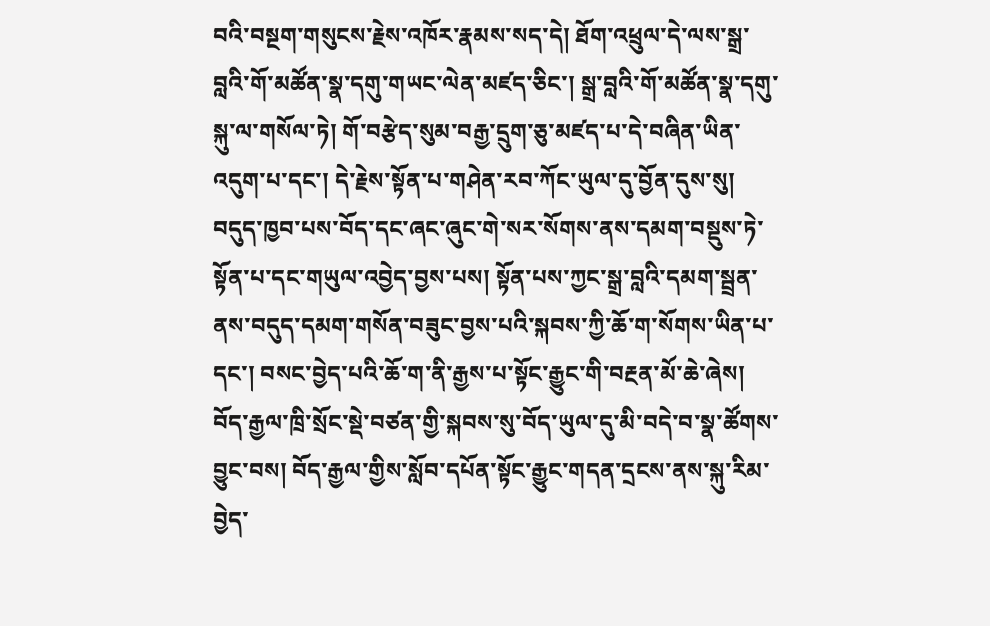བའི་བསྔག་གསུངས་རྗེས་འཁོར་རྣམས་སད་དེ། ཐོག་འཕྲུལ་དེ་ལས་སྒྲ་བླའི་གོ་མཚོན་སྣ་དགུ་གཡང་ལེན་མཛད་ཅིང་། སྒྲ་བླའི་གོ་མཚོན་སྣ་དགུ་སྐུ་ལ་གསོལ་ཏེ། གོ་བརྩེད་སུམ་བརྒྱ་དྲུག་ཅུ་མཛད་པ་དེ་བཞིན་ཡིན་འདུག་པ་དང་། དེ་རྗེས་སྟོན་པ་གཤེན་རབ་ཀོང་ཡུལ་དུ་བྱོན་དུས་སུ། བདུད་ཁྱབ་པས་བོད་དང་ཞང་ཞུང་གེ་སར་སོགས་ནས་དམག་བསྡུས་ཏེ་སྟོན་པ་དང་གཡུལ་འབྱེད་བྱས་པས། སྟོན་པས་ཀྱང་སྒྲ་བླའི་དམག་སྦྲན་ནས་བདུད་དམག་གསོན་བཟུང་བྱས་པའི་སྐབས་ཀྱི་ཆོ་ག་སོགས་ཡིན་པ་དང་། བསང་བྱེད་པའི་ཆོ་ག་ནི་རྒྱས་པ་སྟོང་རྒྱུང་གི་བརྔན་མོ་ཆེ་ཞེས། བོད་རྒྱལ་ཁྲི་སྲོང་སྡེ་བཙན་གྱི་སྐབས་སུ་བོད་ཡུལ་དུ་མི་བདེ་བ་སྣ་ཚོགས་བྱུང་བས། བོད་རྒྱལ་གྱིས་སློབ་དཔོན་སྟོང་རྒྱུང་གདན་དྲངས་ནས་སྐུ་རིམ་བྱེད་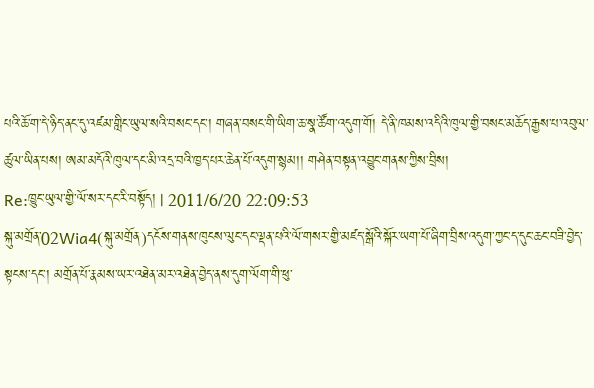པའི་ཆོ་ག་དེ་ཉིད་ནང་དུ་འཛམ་གླིང་ཡུལ་སའི་བསང་དང་། གཞན་བསང་གི་ཡིག་ཆ་སྣ་ཚོག་འདུག་གོ། དེ་ནི་ཁམས་འདིའི་ཁུལ་གྱི་བསང་མཆོད་རྒྱས་པ་འབུལ་ཚུལ་ཡིན་པས། ཨམ་མདོའི་ཁུལ་དང་མི་འདྲ་བའི་ཁྱད་པར་ཆེན་པོ་འདུག་སྙམ།། གཤེན་བསྟན་འབྱུང་གནས་ཀྱིས་བྲིས།
Re:ཁྱུང་ཡུལ་གྱི་ལོ་སར་དང་རི་བསྟོད། | 2011/6/20 22:09:53
སྐུ་མགྲོན་02Wia4(སྐུ་མགྲོན)དངོས་གནས་ཁུངས་ལུང་དང་ལྡན་པའི་ལོ་གསར་གྱི་མཛད་སྒོའི་སྐོར་ཡག་པོ་ཞིག་བྲིས་འདུག་ཀྱང་ད་དུང་ཆང་བཟི་བྱེད་སྟངས་དང་། མགྲོན་པོ་རྣམས་ཡར་འཐེན་མར་འཐེན་བྱེད་ནས་དུག་ལོག་གི་ཕུ་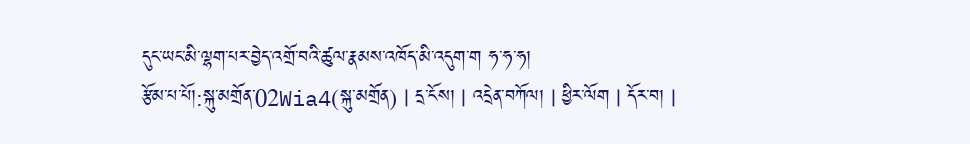དུང་ཡང་མི་ལྷག་པར་བྱེད་འགྲོ་བའི་ཚུལ་རྣམས་འཁོད་མི་འདུག་ག ཧ་ཧ་ཧ།
རྩོམ་པ་པོ།:སྐུ་མགྲོན་02Wia4(སྐུ་མགྲོན) | དྲ་ངོས། | འདྲེན་བཀོལ། | ཕྱིར་ལོག | དོར་བ། |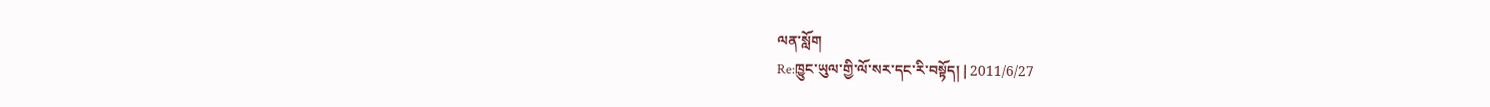ལན་སློག
Re:ཁྱུང་ཡུལ་གྱི་ལོ་སར་དང་རི་བསྟོད། | 2011/6/27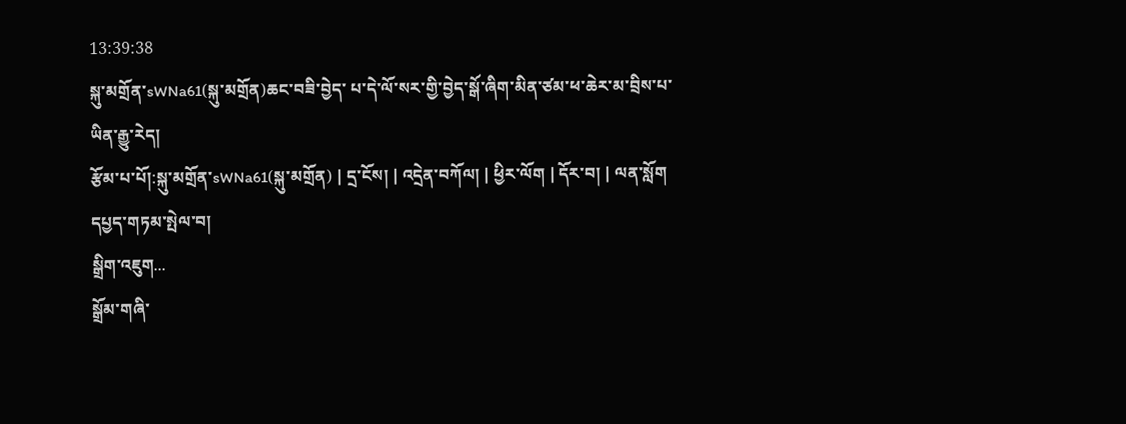13:39:38
སྐུ་མགྲོན་sWNa61(སྐུ་མགྲོན)ཆང་བཟི་བྱེད་ པ་དེ་ལོ་སར་གྱི་བྱེད་སྒོ་ཞིག་མིན་ཙམ་ཕ་ཆེར་མ་བྲིས་པ་ཡིན་རྒྱུ་རེད།
རྩོམ་པ་པོ།:སྐུ་མགྲོན་sWNa61(སྐུ་མགྲོན) | དྲ་ངོས། | འདྲེན་བཀོལ། | ཕྱིར་ལོག | དོར་བ། | ལན་སློག
དཔྱད་གཏམ་སྤེལ་བ།
སྒྲིག་འཇུག...
སྒྲོམ་གཞི་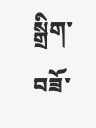སྒྲིག་བཟོ་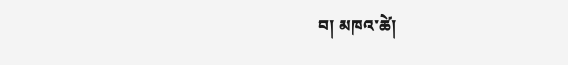བ། མཁའ་ཚེ།